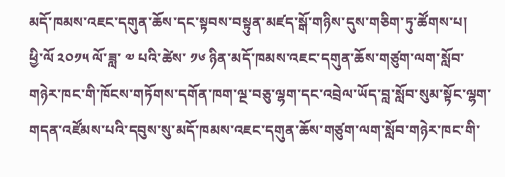མདོ་ཁམས་འཇང་དགུན་ཆོས་དང་སྟབས་བསྟུན་མཛད་སྒོ་གཉིས་དུས་གཅིག་ཏུ་ཚོགས་པ།
ཕྱི་ལོ ༢༠༡༥ ལོ་ཟླ་ ༧ པའི་ཚེས་ ༡༦ ཉིན་མདོ་ཁམས་འཇང་དགུན་ཆོས་གཙུག་ལག་སློབ་གཉེར་ཁང་གི་ཁོངས་གཏོགས་དགོན་ཁག་ལྔ་བཅུ་ལྷག་དང་འབྲེལ་ཡོད་བླ་སློབ་སུམ་སྟོང་ལྷག་གདན་འཛོམས་པའི་དབུས་སུ་མདོ་ཁམས་འཇང་དགུན་ཆོས་གཙུག་ལག་སློབ་གཉེར་ཁང་གི་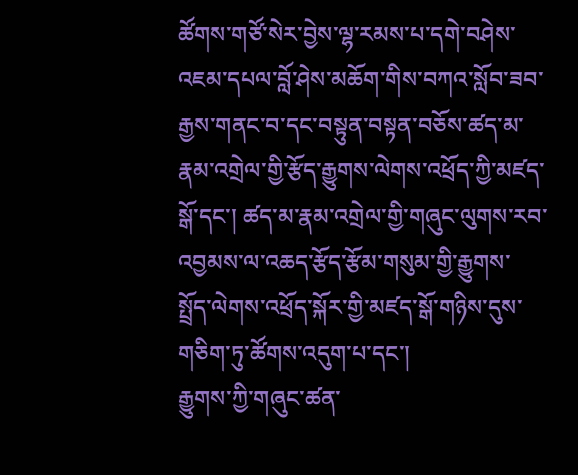ཚོགས་གཙོ་སེར་བྱེས་ལྷ་རམས་པ་དགེ་བཤེས་འཇམ་དཔལ་བློ་ཤེས་མཆོག་གིས་བཀའ་སློབ་ཟབ་རྒྱས་གནང་བ་དང་བསྟུན་བསྟན་བཅོས་ཚད་མ་རྣམ་འགྲེལ་གྱི་རྩོད་རྒྱུགས་ལེགས་འཕྲོད་ཀྱི་མཛད་སྒོ་དང་། ཚད་མ་རྣམ་འགྲེལ་གྱི་གཞུང་ལུགས་རབ་འབྱམས་ལ་འཆད་རྩོད་རྩོམ་གསུམ་གྱི་རྒྱུགས་སྤྲོད་ལེགས་འཕྲོད་སྐོར་གྱི་མཛད་སྒོ་གཉིས་དུས་གཅིག་ཏུ་ཚོགས་འདུག་པ་དང་།
རྒྱུགས་ཀྱི་གཞུང་ཚན་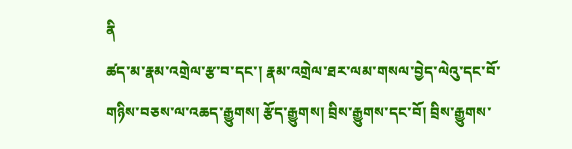ནི
ཚད་མ་རྣམ་འགྲེལ་རྩ་བ་དང་། རྣམ་འགྲེལ་ཐར་ལམ་གསལ་བྱེད་ལེའུ་དང་བོ་གཉིས་བཅས་ལ་འཆད་རྒྱུགས། རྩོད་རྒྱུགས། བྲིས་རྒྱུགས་དང་བོ། བྲིས་རྒྱུགས་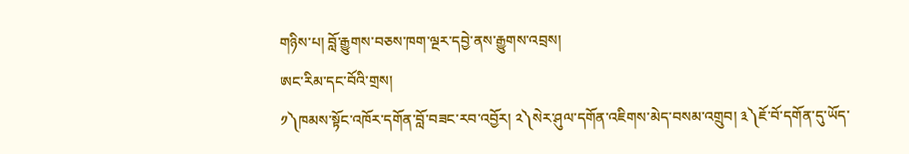གཉིས་པ། བློ་རྒྱུགས་བཅས་ཁག་ལྔར་དབྱེ་ནས་རྒྱུགས་འབྲས།
ཨང་རིམ་དང་བོའི་གྲས།
༡༽ཁམས་སྟོང་འཁོར་དགོན་བློ་བཟང་རབ་འབྱོར། ༢༽སེར་ཤུལ་དགོན་འཇིགས་མེད་བསམ་འགྲུབ། ༣༽ཇོ་བོ་དགོན་དུ་ཡོད་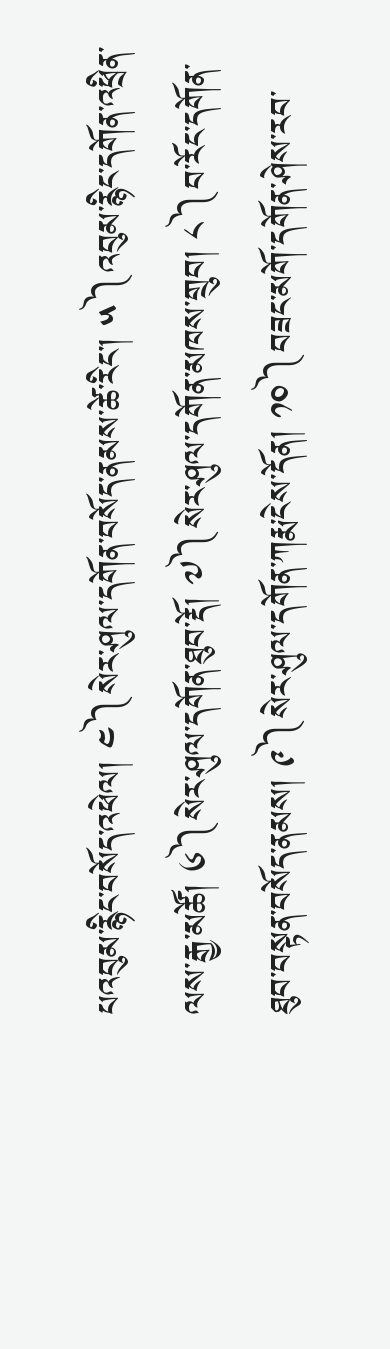པའབུམ་རྙིང་བསོད་འཕེལ། ༤༽སེར་ཤུལ་དགོན་བསོད་ནམས་ཚེ་རིང་། ༥༽འབུམ་རྙིང་དགོན་འཕྲིན་ལས་རྒྱ་མཚོ། ༦༽སེར་ཤུལ་དགོན་ཐུབ་རྡོ། ༧༽སེར་ཤུལ་དགོན་མཁས་གྲུབ། ༨༽བ་རོང་དགོན་ཐུབ་བསྟན་བསོད་ནམས། ༩༽སེར་ཤུལ་དགོན་ཀརྨ་ངེས་དོན། ༡༠༽བཟང་མགོ་དགོན་ཤེས་རབ་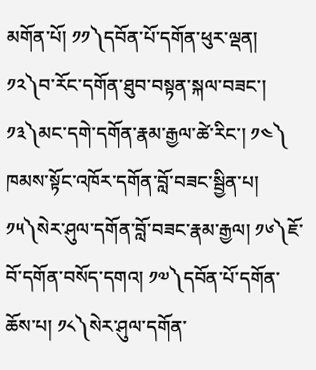མགོན་པོ། ༡༡༽དབོན་པོ་དགོན་ཕུར་ལྡན། ༡༢༽བ་རོང་དགོན་ཐུབ་བསྟན་སྐལ་བཟང་། ༡༣༽མང་དགེ་དགོན་རྣམ་རྒྱལ་ཚེ་རིང་། ༡༤༽ ཁམས་སྟོང་འཁོར་དགོན་བློ་བཟང་སྦྱིན་པ། ༡༥༽སེར་ཤུལ་དགོན་བློ་བཟང་རྣམ་རྒྱལ། ༡༦༽ཇོ་བོ་དགོན་བསོད་དགའ། ༡༧༽དབོན་པོ་དགོན་ཆོས་པ། ༡༨༽སེར་ཤུལ་དགོན་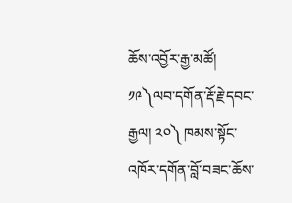ཆོས་འབྱོར་རྒྱ་མཚོ། ༡༩༽ལབ་དགོན་རྡོ་རྗེ་དབང་རྒྱལ། ༢༠༽ ཁམས་སྟོང་འཁོར་དགོན་བློ་བཟང་ཆོས་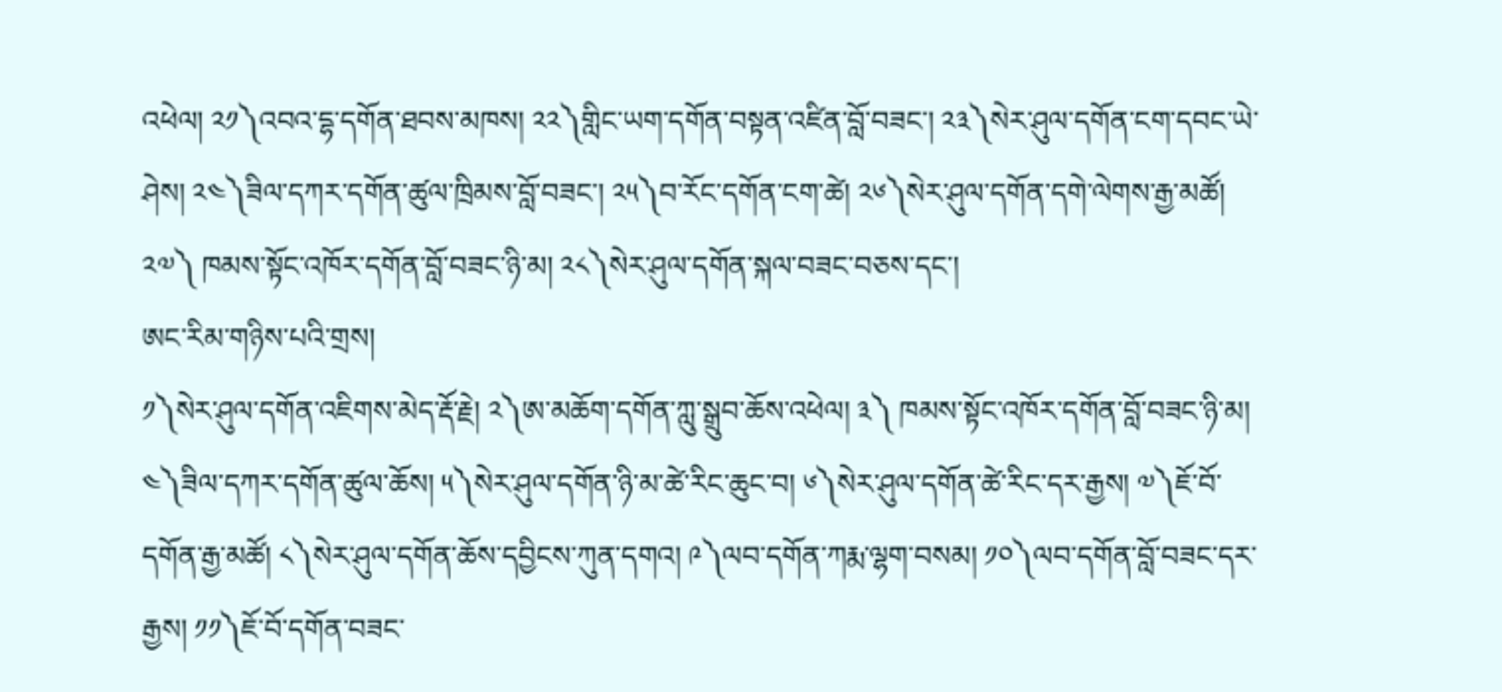འཕེལ། ༢༡༽འབའ་དྷ་དགོན་ཐབས་མཁས། ༢༢༽གླིང་ཡག་དགོན་བསྟན་འཛིན་བློ་བཟང་། ༢༣༽སེར་ཤུལ་དགོན་ངག་དབང་ཡེ་ཤེས། ༢༤༽ཟིལ་དཀར་དགོན་ཚུལ་ཁྲིམས་བློ་བཟང་། ༢༥༽བ་རོང་དགོན་ངག་ཚེ། ༢༦༽སེར་ཤུལ་དགོན་དགེ་ལེགས་རྒྱ་མཚོ། ༢༧༽ ཁམས་སྟོང་འཁོར་དགོན་བློ་བཟང་ཉི་མ། ༢༨༽སེར་ཤུལ་དགོན་སྐལ་བཟང་བཅས་དང་།
ཨང་རིམ་གཉིས་པའི་གྲས།
༡༽སེར་ཤུལ་དགོན་འཇིགས་མེད་རྡོ་རྗེ། ༢༽ཨ་མཆོག་དགོན་ཀླུ་སྒྲུབ་ཆོས་འཕེལ། ༣༽ ཁམས་སྟོང་འཁོར་དགོན་བློ་བཟང་ཉི་མ། ༤༽ཟིལ་དཀར་དགོན་ཚུལ་ཆོས། ༥༽སེར་ཤུལ་དགོན་ཉི་མ་ཚེ་རིང་ཆུང་བ། ༦༽སེར་ཤུལ་དགོན་ཚེ་རིང་དར་རྒྱས། ༧༽ཇོ་བོ་དགོན་རྒྱ་མཚོ། ༨༽སེར་ཤུལ་དགོན་ཆོས་དབྱིངས་ཀུན་དགའ། ༩༽ལབ་དགོན་ཀརྨ་ལྷག་བསམ། ༡༠༽ལབ་དགོན་བློ་བཟང་དར་རྒྱས། ༡༡༽ཇོ་བོ་དགོན་བཟང་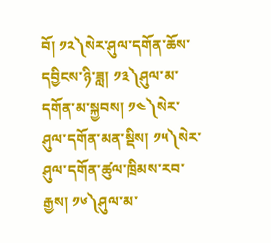བོ། ༡༢༽སེར་ཤུལ་དགོན་ཆོས་དབྱིངས་ཉི་ཟླ། ༡༣༽ཤུལ་མ་དགོན་མ་སྐྱབས། ༡༤༽སེར་ཤུལ་དགོན་མན་སྡིས། ༡༥༽སེར་ཤུལ་དགོན་ཚུལ་ཁྲིམས་རབ་རྒྱས། ༡༦༽ཤུལ་མ་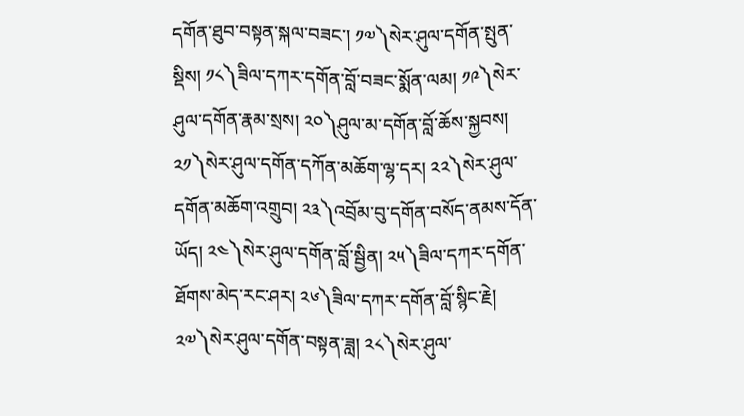དགོན་ཐུབ་བསྟན་སྐལ་བཟང་། ༡༧༽སེར་ཤུལ་དགོན་སྤུན་སྡིས། ༡༨༽ཟིལ་དཀར་དགོན་བློ་བཟང་སྨོན་ལམ། ༡༩༽སེར་ཤུལ་དགོན་རྣམ་སྲས། ༢༠༽ཤུལ་མ་དགོན་བློ་ཆོས་སྐྱབས། ༢༡༽སེར་ཤུལ་དགོན་དཀོན་མཆོག་ལྷ་དར། ༢༢༽སེར་ཤུལ་དགོན་མཆོག་འགྲུབ། ༢༣༽འབྲོམ་བུ་དགོན་བསོད་ནམས་དོན་ཡོད། ༢༤༽སེར་ཤུལ་དགོན་བློ་སྦྱིན། ༢༥༽ཟིལ་དཀར་དགོན་ཐོགས་མེད་རང་ཤར། ༢༦༽ཟིལ་དཀར་དགོན་བློ་སྙིང་རྗེ། ༢༧༽སེར་ཤུལ་དགོན་བསྟན་ཟླ། ༢༨༽སེར་ཤུལ་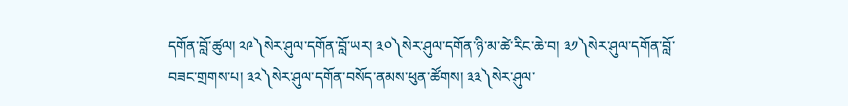དགོན་བློ་ཚུལ། ༢༩༽སེར་ཤུལ་དགོན་བློ་ཡར། ༣༠༽སེར་ཤུལ་དགོན་ཉི་མ་ཚེ་རིང་ཆེ་བ། ༣༡༽སེར་ཤུལ་དགོན་བློ་བཟང་གྲགས་པ། ༣༢༽སེར་ཤུལ་དགོན་བསོད་ནམས་ཕུན་ཚོགས། ༣༣༽སེར་ཤུལ་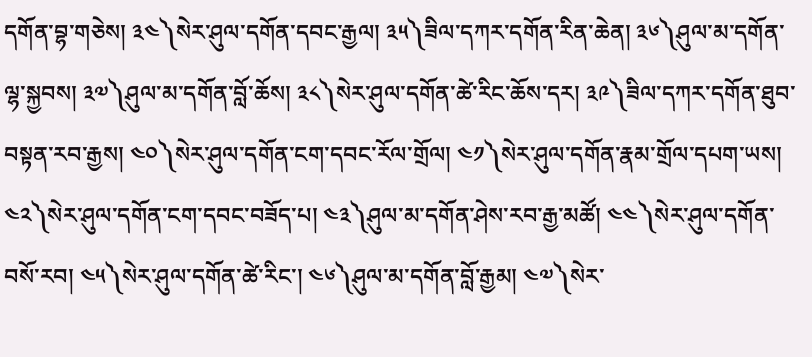དགོན་བྷ་གཅེས། ༣༤༽སེར་ཤུལ་དགོན་དབང་རྒྱལ། ༣༥༽ཟིལ་དཀར་དགོན་རིན་ཆེན། ༣༦༽ཤུལ་མ་དགོན་ལྷ་སྐྱབས། ༣༧༽ཤུལ་མ་དགོན་བློ་ཆོས། ༣༨༽སེར་ཤུལ་དགོན་ཚེ་རིང་ཆོས་དར། ༣༩༽ཟིལ་དཀར་དགོན་ཐུབ་བསྟན་རབ་རྒྱས། ༤༠༽སེར་ཤུལ་དགོན་ངག་དབང་རོལ་གྲོལ། ༤༡༽སེར་ཤུལ་དགོན་རྣམ་གྲོལ་དཔག་ཡས། ༤༢༽སེར་ཤུལ་དགོན་ངག་དབང་བཟོད་པ། ༤༣༽ཤུལ་མ་དགོན་ཤེས་རབ་རྒྱ་མཚོ། ༤༤༽སེར་ཤུལ་དགོན་བསོ་རབ། ༤༥༽སེར་ཤུལ་དགོན་ཚེ་རིང་། ༤༦༽ཤུལ་མ་དགོན་བློ་རྒྱམ། ༤༧༽སེར་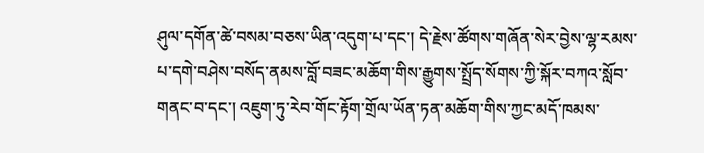ཤུལ་དགོན་ཚེ་བསམ་བཅས་ཡིན་འདུག་པ་དང་། དེ་རྗེས་ཚོགས་གཞོན་སེར་བྱེས་ལྷ་རམས་པ་དགེ་བཤེས་བསོད་ནམས་བློ་བཟང་མཆོག་གིས་རྒྱུགས་སྤྲོད་སོགས་ཀྱི་སྐོར་བཀའ་སློབ་གནང་བ་དང་། འཇུག་ཏུ་རེབ་གོང་རྟོག་གྲོལ་ཡོན་ཏན་མཆོག་གིས་ཀྱང་མདོ་ཁམས་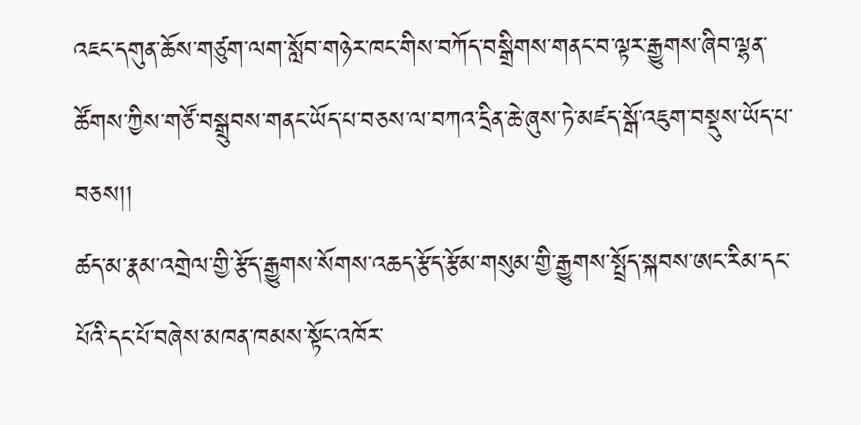འཇང་དགུན་ཆོས་གཙུག་ལག་སློབ་གཉེར་ཁང་གིས་བཀོད་བསྒྲིགས་གནང་བ་ལྟར་རྒྱུགས་ཞིབ་ལྷན་ཚོགས་ཀྱིས་གཙོ་བསྒྲུབས་གནང་ཡོད་པ་བཅས་ལ་བཀའ་དྲིན་ཆེ་ཞུས་ཏེ་མཛད་སྒོ་འཇུག་བསྡུས་ཡོད་པ་བཅས།།
ཚད་མ་རྣམ་འགྲེལ་གྱི་རྩོད་རྒྱུགས་སོགས་འཆད་རྩོད་རྩོམ་གསུམ་གྱི་རྒྱུགས་སྤྲོད་སྐབས་ཨང་རིམ་དང་པོའི་དང་པོ་བཞེས་མཁན་ཁམས་སྟོང་འཁོར་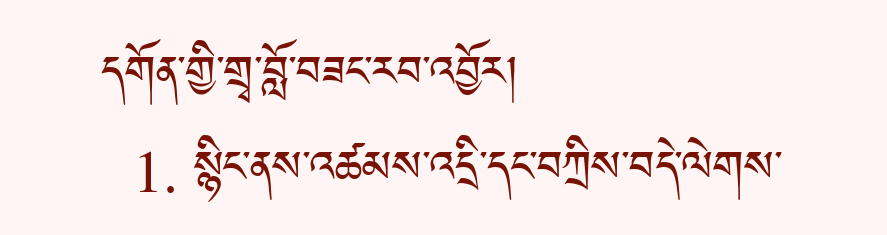དགོན་གྱི་གྲྭ་བློ་བཟང་རབ་འབྱོར།
  1. སྙིང་ནས་འཚམས་འདྲི་དང་བཀྲིས་བདེ་ལེགས་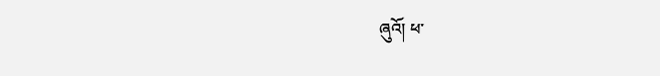ཞུའོ། ཕ་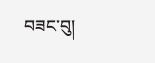བཟང་བུ།